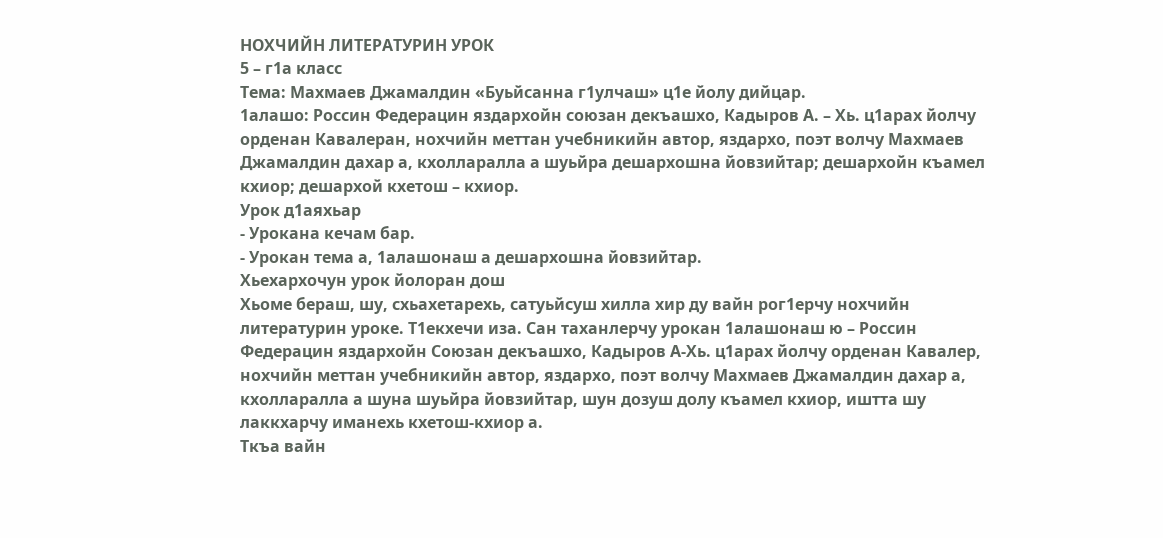НОХЧИЙН ЛИТЕРАТУРИН УРОК
5 – г1а класс
Тема: Махмаев Джамалдин «Буьйсанна г1улчаш» ц1е йолу дийцар.
1алашо: Россин Федерацин яздархойн союзан декъашхо, Кадыров А. – Хь. ц1арах йолчу орденан Кавалеран, нохчийн меттан учебникийн автор, яздархо, поэт волчу Махмаев Джамалдин дахар а, кхолларалла а шуьйра дешархошна йовзийтар; дешархойн къамел кхиор; дешархой кхетош – кхиор.
Урок д1аяхьар
- Урокана кечам бар.
- Урокан тема а, 1алашонаш а дешархошна йовзийтар.
Хьехархочун урок йолоран дош
Хьоме бераш, шу, схьахетарехь, сатуьйсуш хилла хир ду вайн рог1ерчу нохчийн литературин уроке. Т1екхечи иза. Сан таханлерчу урокан 1алашонаш ю – Россин Федерацин яздархойн Союзан декъашхо, Кадыров А-Хь. ц1арах йолчу орденан Кавалер, нохчийн меттан учебникийн автор, яздархо, поэт волчу Махмаев Джамалдин дахар а, кхолларалла а шуна шуьйра йовзийтар, шун дозуш долу къамел кхиор, иштта шу лаккхарчу иманехь кхетош-кхиор а.
Ткъа вайн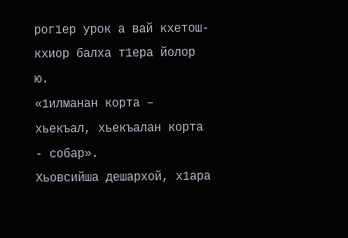рог1ер урок а вай кхетош-кхиор балха т1ера йолор ю.
«1илманан корта – хьекъал, хьекъалан корта - собар».
Хьовсийша дешархой, х1ара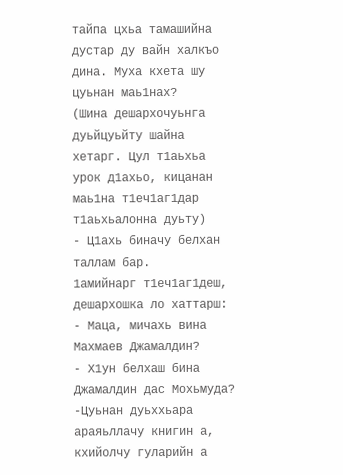тайпа цхьа тамашийна дустар ду вайн халкъо дина. Муха кхета шу цуьнан маь1нах?
(Шина дешархочуьнга дуьйцуьйту шайна хетарг. Цул т1аьхьа урок д1ахьо, кицанан маь1на т1еч1аг1дар т1аьхьалонна дуьту)
- Ц1ахь биначу белхан таллам бар.
1амийнарг т1еч1аг1деш, дешархошка ло хаттарш:
- Маца, мичахь вина Махмаев Джамалдин?
- Х1ун белхаш бина Джамалдин дас Мохьмуда?
-Цуьнан дуьххьара араяьллачу книгин а, кхийолчу гуларийн а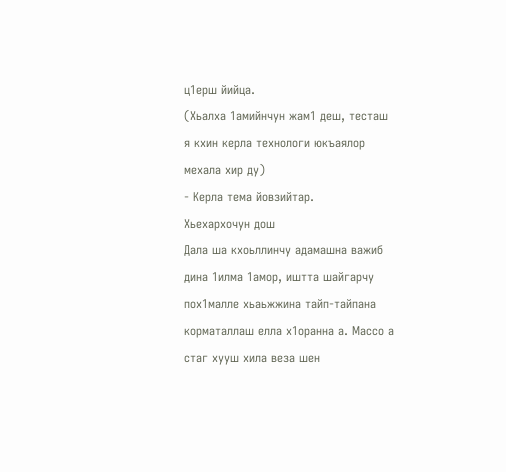ц1ерш йийца.
(Хьалха 1амийнчун жам1 деш, тесташ я кхин керла технологи юкъаялор мехала хир ду)
- Керла тема йовзийтар.
Хьехархочун дош
Дала ша кхоьллинчу адамашна важиб дина 1илма 1амор, иштта шайгарчу пох1малле хьаьжжина тайп-тайпана корматаллаш елла х1оранна а. Массо а стаг хууш хила веза шен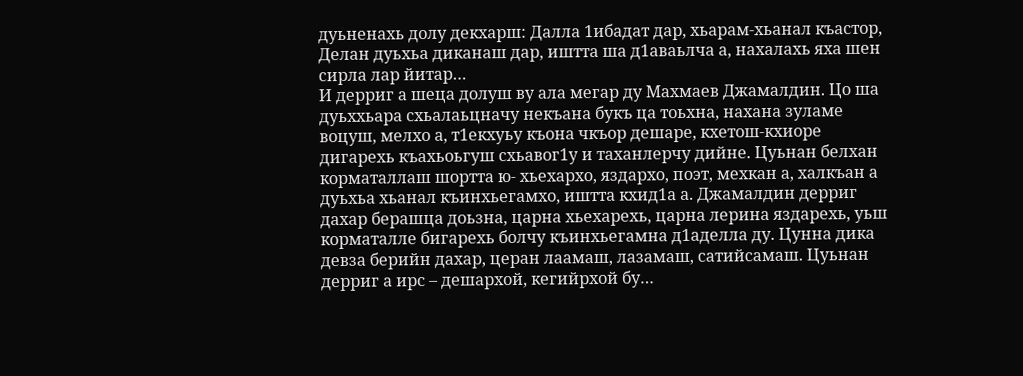дуьненахь долу декхарш: Далла 1ибадат дар, хьарам-хьанал къастор, Делан дуьхьа диканаш дар, иштта ша д1аваьлча а, нахалахь яха шен сирла лар йитар…
И дерриг а шеца долуш ву ала мегар ду Махмаев Джамалдин. Цо ша дуьххьара схьалаьцначу некъана букъ ца тоьхна, нахана зуламе воцуш, мелхо а, т1екхуьу къона чкъор дешаре, кхетош-кхиоре дигарехь къахьоьгуш схьавог1у и таханлерчу дийне. Цуьнан белхан корматаллаш шортта ю- хьехархо, яздархо, поэт, мехкан а, халкъан а дуьхьа хьанал къинхьегамхо, иштта кхид1а а. Джамалдин дерриг дахар берашца доьзна, царна хьехарехь, царна лерина яздарехь, уьш корматалле бигарехь болчу къинхьегамна д1аделла ду. Цунна дика девза берийн дахар, церан лаамаш, лазамаш, сатийсамаш. Цуьнан дерриг а ирс – дешархой, кегийрхой бу…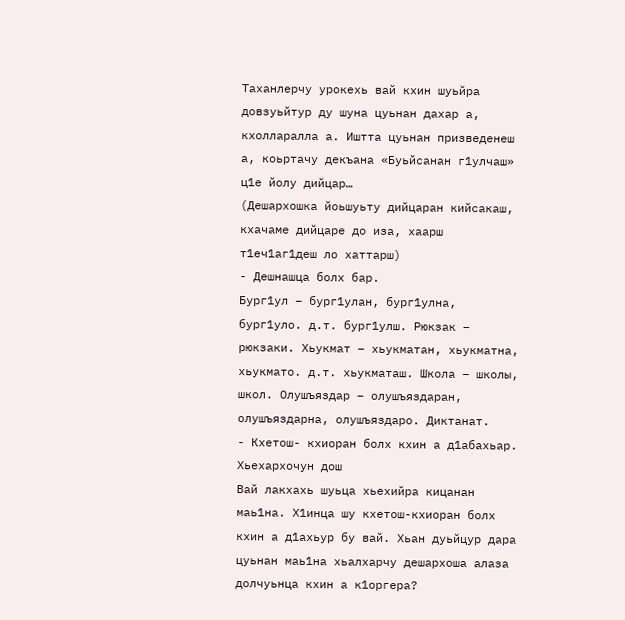Таханлерчу урокехь вай кхин шуьйра довзуьйтур ду шуна цуьнан дахар а, кхолларалла а. Иштта цуьнан призведенеш а, коьртачу декъана «Буьйсанан г1улчаш» ц1е йолу дийцар…
(Дешархошка йоьшуьту дийцаран кийсакаш, кхачаме дийцаре до иза, хаарш т1еч1аг1деш ло хаттарш)
- Дешнашца болх бар.
Бург1ул – бург1улан, бург1улна, бург1уло. д.т. бург1улш. Рюкзак – рюкзаки. Хьукмат – хьукматан, хьукматна, хьукмато. д.т. хьукматаш. Школа – школы, школ. Олушъяздар – олушъяздаран, олушъяздарна, олушъяздаро. Диктанат.
- Кхетош- кхиоран болх кхин а д1абахьар.
Хьехархочун дош
Вай лакхахь шуьца хьехийра кицанан маь1на. Х1инца шу кхетош-кхиоран болх кхин а д1ахьур бу вай. Хьан дуьйцур дара цуьнан маь1на хьалхарчу дешархоша алаза долчуьнца кхин а к1оргера?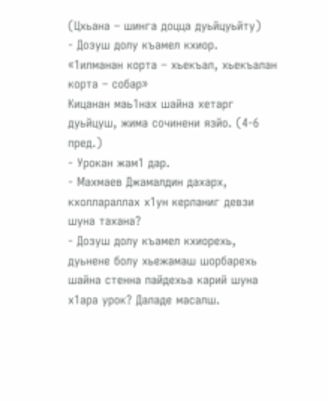(Цхьана – шинга доцца дуьйцуьйту)
- Дозуш долу къамел кхиор.
«1илманан корта – хьекъал, хьекъалан корта – собар»
Кицанан маь1нах шайна хетарг дуьйцуш, жима сочинени язйо. (4-6 пред.)
- Урокан жам1 дар.
- Махмаев Джамалдин дахарх, кхоллараллах х1ун керланиг девзи шуна тахана?
- Дозуш долу къамел кхиорехь, дуьнене болу хьежамаш шорбарехь шайна стенна пайдехьа карий шуна х1ара урок? Даладе масалш.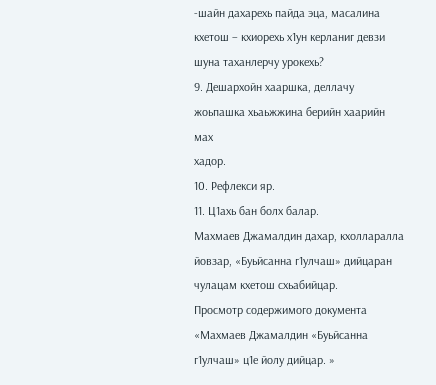-шайн дахарехь пайда эца, масалина кхетош – кхиорехь х1ун керланиг девзи шуна таханлерчу урокехь?
9. Дешархойн хааршка, деллачу жоьпашка хьаьжжина берийн хаарийн мах
хадор.
10. Рефлекси яр.
11. Ц1ахь бан болх балар.
Махмаев Джамалдин дахар, кхолларалла йовзар, «Буьйсанна г1улчаш» дийцаран чулацам кхетош схьабийцар.
Просмотр содержимого документа
«Махмаев Джамалдин «Буьйсанна г1улчаш» ц1е йолу дийцар. »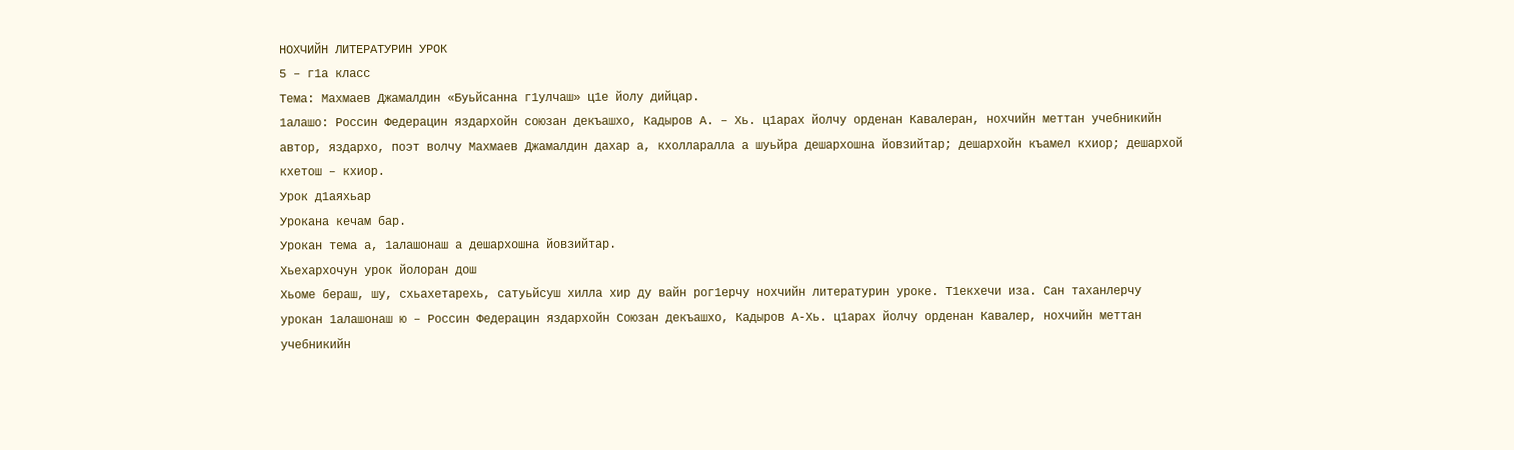НОХЧИЙН ЛИТЕРАТУРИН УРОК
5 – г1а класс
Тема: Махмаев Джамалдин «Буьйсанна г1улчаш» ц1е йолу дийцар.
1алашо: Россин Федерацин яздархойн союзан декъашхо, Кадыров А. – Хь. ц1арах йолчу орденан Кавалеран, нохчийн меттан учебникийн автор, яздархо, поэт волчу Махмаев Джамалдин дахар а, кхолларалла а шуьйра дешархошна йовзийтар; дешархойн къамел кхиор; дешархой кхетош – кхиор.
Урок д1аяхьар
Урокана кечам бар.
Урокан тема а, 1алашонаш а дешархошна йовзийтар.
Хьехархочун урок йолоран дош
Хьоме бераш, шу, схьахетарехь, сатуьйсуш хилла хир ду вайн рог1ерчу нохчийн литературин уроке. Т1екхечи иза. Сан таханлерчу урокан 1алашонаш ю – Россин Федерацин яздархойн Союзан декъашхо, Кадыров А-Хь. ц1арах йолчу орденан Кавалер, нохчийн меттан учебникийн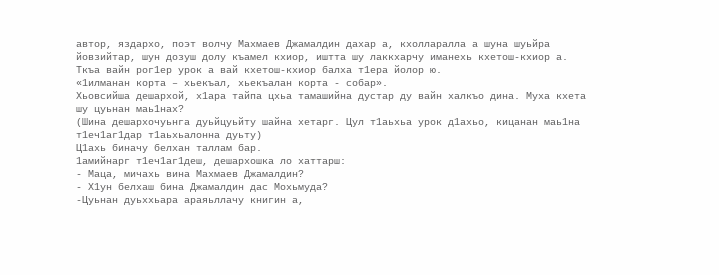автор, яздархо, поэт волчу Махмаев Джамалдин дахар а, кхолларалла а шуна шуьйра йовзийтар, шун дозуш долу къамел кхиор, иштта шу лаккхарчу иманехь кхетош-кхиор а.
Ткъа вайн рог1ер урок а вай кхетош-кхиор балха т1ера йолор ю.
«1илманан корта – хьекъал, хьекъалан корта - собар».
Хьовсийша дешархой, х1ара тайпа цхьа тамашийна дустар ду вайн халкъо дина. Муха кхета шу цуьнан маь1нах?
(Шина дешархочуьнга дуьйцуьйту шайна хетарг. Цул т1аьхьа урок д1ахьо, кицанан маь1на т1еч1аг1дар т1аьхьалонна дуьту)
Ц1ахь биначу белхан таллам бар.
1амийнарг т1еч1аг1деш, дешархошка ло хаттарш:
- Маца, мичахь вина Махмаев Джамалдин?
- Х1ун белхаш бина Джамалдин дас Мохьмуда?
-Цуьнан дуьххьара араяьллачу книгин а,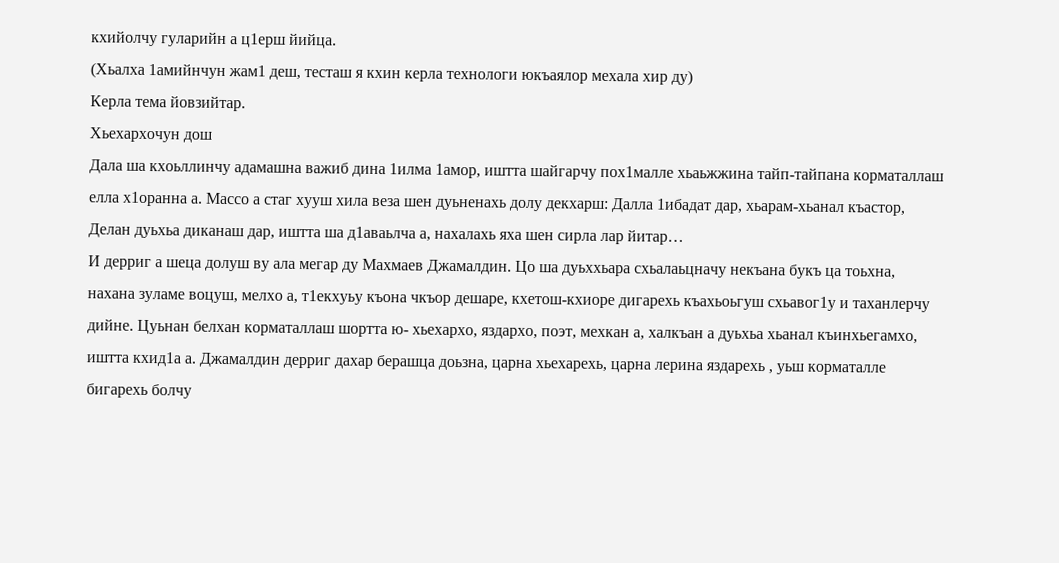кхийолчу гуларийн а ц1ерш йийца.
(Хьалха 1амийнчун жам1 деш, тесташ я кхин керла технологи юкъаялор мехала хир ду)
Керла тема йовзийтар.
Хьехархочун дош
Дала ша кхоьллинчу адамашна важиб дина 1илма 1амор, иштта шайгарчу пох1малле хьаьжжина тайп-тайпана корматаллаш елла х1оранна а. Массо а стаг хууш хила веза шен дуьненахь долу декхарш: Далла 1ибадат дар, хьарам-хьанал къастор, Делан дуьхьа диканаш дар, иштта ша д1аваьлча а, нахалахь яха шен сирла лар йитар…
И дерриг а шеца долуш ву ала мегар ду Махмаев Джамалдин. Цо ша дуьххьара схьалаьцначу некъана букъ ца тоьхна, нахана зуламе воцуш, мелхо а, т1екхуьу къона чкъор дешаре, кхетош-кхиоре дигарехь къахьоьгуш схьавог1у и таханлерчу дийне. Цуьнан белхан корматаллаш шортта ю- хьехархо, яздархо, поэт, мехкан а, халкъан а дуьхьа хьанал къинхьегамхо, иштта кхид1а а. Джамалдин дерриг дахар берашца доьзна, царна хьехарехь, царна лерина яздарехь , уьш корматалле бигарехь болчу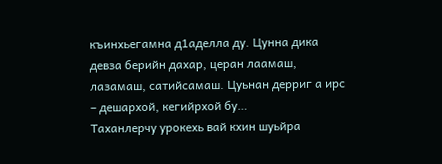къинхьегамна д1аделла ду. Цунна дика девза берийн дахар, церан лаамаш, лазамаш, сатийсамаш. Цуьнан дерриг а ирс – дешархой, кегийрхой бу…
Таханлерчу урокехь вай кхин шуьйра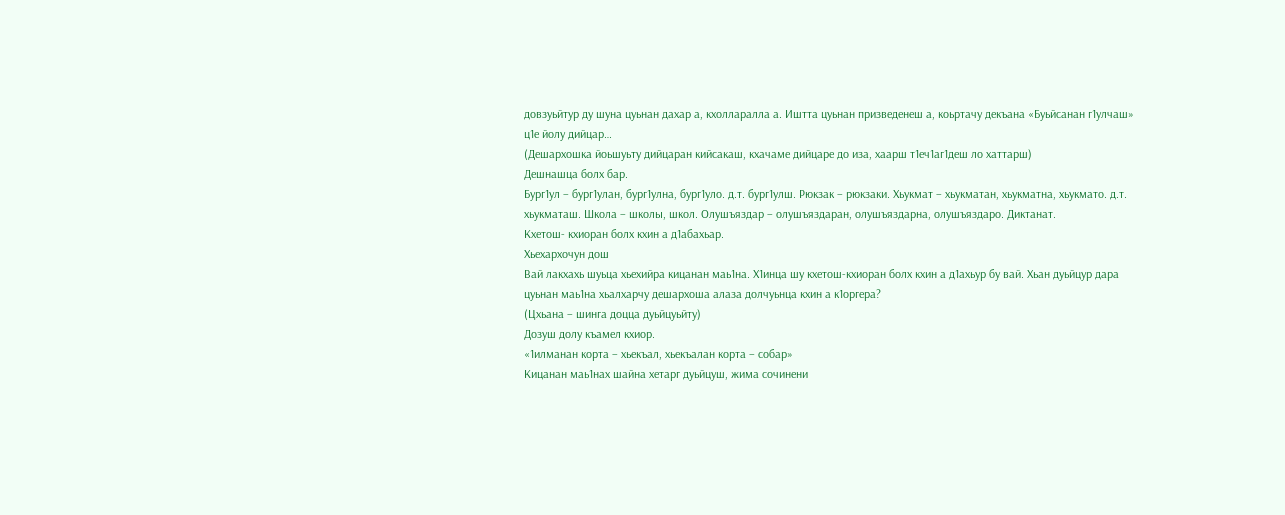довзуьйтур ду шуна цуьнан дахар а, кхолларалла а. Иштта цуьнан призведенеш а, коьртачу декъана «Буьйсанан г1улчаш» ц1е йолу дийцар…
(Дешархошка йоьшуьту дийцаран кийсакаш, кхачаме дийцаре до иза, хаарш т1еч1аг1деш ло хаттарш)
Дешнашца болх бар.
Бург1ул – бург1улан, бург1улна, бург1уло. д.т. бург1улш. Рюкзак – рюкзаки. Хьукмат – хьукматан, хьукматна, хьукмато. д.т. хьукматаш. Школа – школы, школ. Олушъяздар – олушъяздаран, олушъяздарна, олушъяздаро. Диктанат.
Кхетош- кхиоран болх кхин а д1абахьар.
Хьехархочун дош
Вай лакхахь шуьца хьехийра кицанан маь1на. Х1инца шу кхетош-кхиоран болх кхин а д1ахьур бу вай. Хьан дуьйцур дара цуьнан маь1на хьалхарчу дешархоша алаза долчуьнца кхин а к1оргера?
(Цхьана – шинга доцца дуьйцуьйту)
Дозуш долу къамел кхиор.
«1илманан корта – хьекъал, хьекъалан корта – собар»
Кицанан маь1нах шайна хетарг дуьйцуш, жима сочинени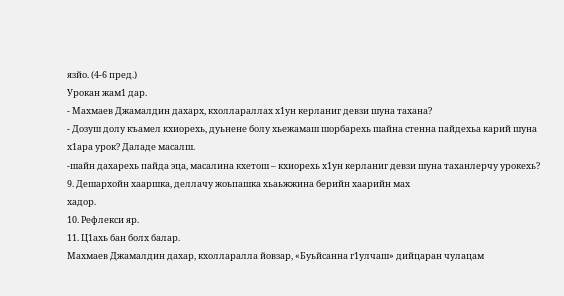язйо. (4-6 пред.)
Урокан жам1 дар.
- Махмаев Джамалдин дахарх, кхоллараллах х1ун керланиг девзи шуна тахана?
- Дозуш долу къамел кхиорехь, дуьнене болу хьежамаш шорбарехь шайна стенна пайдехьа карий шуна х1ара урок? Даладе масалш.
-шайн дахарехь пайда эца, масалина кхетош – кхиорехь х1ун керланиг девзи шуна таханлерчу урокехь?
9. Дешархойн хааршка, деллачу жоьпашка хьаьжжина берийн хаарийн мах
хадор.
10. Рефлекси яр.
11. Ц1ахь бан болх балар.
Махмаев Джамалдин дахар, кхолларалла йовзар, «Буьйсанна г1улчаш» дийцаран чулацам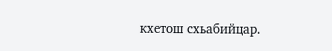кхетош схьабийцар.